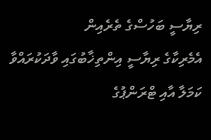ރިޔާސީ ބަހުސްގެ ތެރެއިން
އެމެރިކާގެ ރިޔާސީ އިންތިޚާބުގައި ވާދަކުރައްވާ ކަމަލާ އާއި ޓްރަންޕުގެ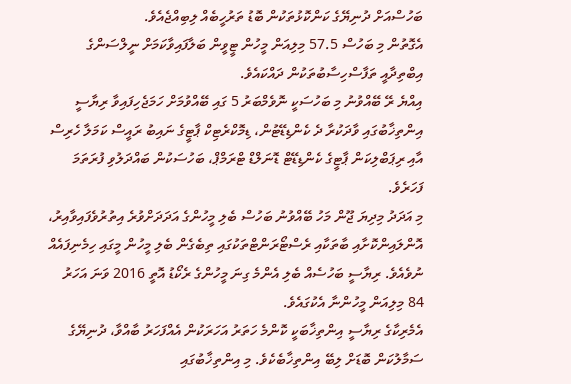ބަހުސްއަށް ދުނިޔޭގެ ކަންކޮޅުތަކުން ބޮޑު ތަރުހީބެއް ލިބިއްޖެއެވެ.
އެގޮތުން މި ބަހުސް 57.5 މިލިއަން މީހުން ޓީވީން ބަލާފައިވާކަމަށް ނީލްސަންގެ އިބްތިދާއީ ތަފާސްހިސާބުތަކުން ދައްކައެވެ.
އިއްޔެ ރޭ ބޭއްވުނު މި ބަހުސަކީ ނޮވެމްބަރު 5 ގައި ބޭއްވުމަށް ހަމަޖެހިފައިވާ ރިޔާސީ އިންތިޚާބުގައި ވާދަކުރާ ދެ ކެންޑިޑޭޓުން، ޑިމޮކްރެޓިކް ޕާޓީގެ ނައިބު ރައީސް ކަމަލާ ހެރިސް އާއި ރިޕަބްލިކަން ޕާޓީގެ ކެންޑިޑޭޓް ޑޮނަލްޑް ޓްރަމްޕް، ބަހުސަކުން ބައްދަލުވި ފުރަތަމަ ފަހަރެވެ.
މި އަދަދު މިދިޔަ ޖޫން މަހު ބޭއްވުނު ބަހުސް ބެލި މީހުންގެ އަދަދަށްވުރެ އިތުރުވެފައިވާއިރު، އޮންލައިންކޮށާއި ބާތަކާއި ރެސްޓޯރަންޓްތަކުގައި ތިބެގެން ބެލި މީހުން މީގައި ހިމެނިފައެއް ނުވެއެވެ. ރިޔާސީ ބަހުސެއް ބެލި އެންމެ ގިނަ މީހުންގެ ރެކޯޑު އޮތީ 2016 ވަނަ އަހަރު 84 މިލިއަން މީހުންނާ އެކުގައެވެ.
އެމެރިކާގެ ރިޔާސީ އިންތިޚާބަކީ ކޮންމެ ހަތަރު އަހަރަކުން އެއްފަހަރު ބާއްވާ، ދުނިޔޭގެ ސަމާލުކަން ބޮޑަށް ލިބޭ އިންތިޚާބެކެވެ. މި އިންތިޚާބުގައި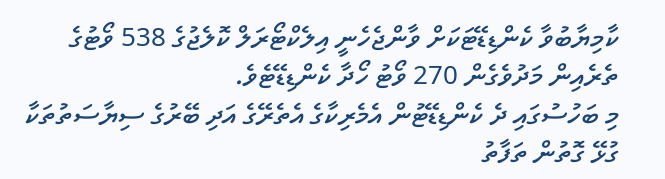ކާމިޔާބުވާ ކެންޑިޑޭޓަކަށް ވާންޖެހެނީ އިލެކްޓޯރަލް ކޮލެޖުގެ 538 ވޯޓުގެ ތެރެއިން މަދުވެގެން 270 ވޯޓު ހޯދާ ކެންޑިޑޭޓެވެ.
މި ބަހުސުގައި ދެ ކެންޑިޑޭޓުން އެމެރިކާގެ އެތެރޭގެ އަދި ބޭރުގެ ސިޔާސަތުތަކާ ގުޅޭ ގޮތުން ތަފާތު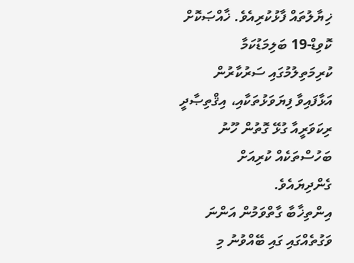ޚިޔާލުތައް ފާޅުކުރިއެވެ. ޚާއްޞަކޮށް ކޮވިޑް-19 ބަލިމަޑުކަމާ ކުރިމަތިލުމުގައި ސަރުކާރުން އަޅާފައިވާ ފިޔަވަޅުތަކާއި، އިޤްތިޞާދީ ރިކަވަރީއާ ގުޅޭ ގޮތުން ހޫނު ބަހުސްތަކެއް ކުރިއަށް ގެންދިޔައެވެ.
އިންތިޚާބާ ގާތްވަމުން އަންނަ ވަގުތެއްގައި ގައި ބޭއްވުނު މި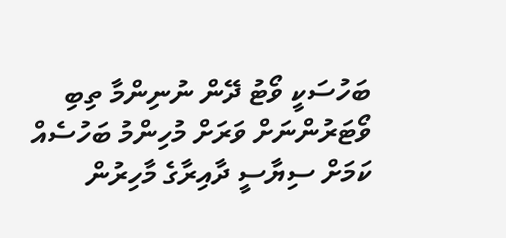ބަހުސަކީ ވޯޓު ދޭން ނުނިންމާ ތިބި ވޯޓަރުންނަށް ވަރަށް މުހިންމު ބަހުސެއް ކަމަށް ސިޔާސީ ދާއިރާގެ މާހިރުން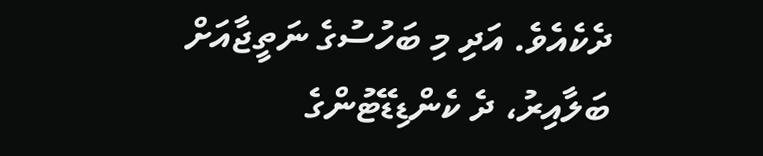ދެކެއެވެ. އަދި މި ބަހުސުގެ ނަތީޖާއަށް ބަލާއިރު، ދެ ކެންޑިޑޭޓުންގެ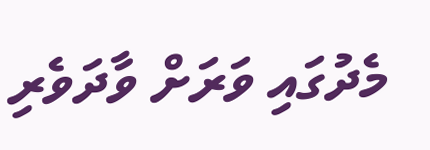މެދުގައި ވަރަށް ވާދަވެރި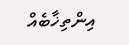އިންތިޚާބެއް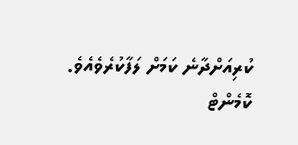ކުރިއަށްދާނެ ކަމަށް ލަފާކުރެވެއެވެ.
ކޮމެންޓް